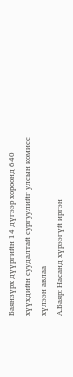Баянзүрх дүүргийн 14 дүгээр хороонд 640 хүүхдийн суудалтай сургуулийг улсын комисс хүлээн авлаа
А.Баяр: Насанд хүрээгүй иргэн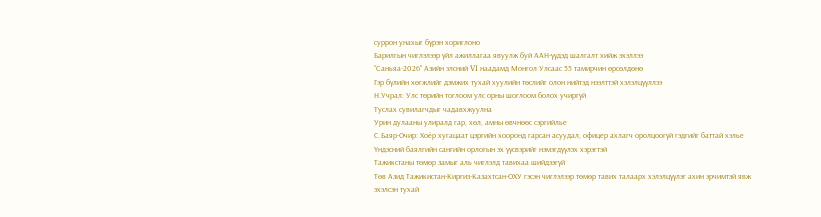суррон унахыг бүрэн хориглоно
Барилгын чиглэлээр үйл ажиллагаа явуулж буй ААН-үүдэд шалгалт хийж эхэллээ
“Саньяа-2026" Азийн элсний VI наадамд Монгол Улсаас 55 тамирчин өрсөлдөнө
Гэр бүлийн хөгжлийг дэмжих тухай хуулийн төслийг олон нийтэд нээлттэй хэлэлцүүллээ
Н.Учрал: Улс төрийн тоглоом улс орны шоглоом болох учиргүй
Туслах сувилагчдыг чадавхжуулна
Урин дулааны улиралд гар, хөл, амны өвчнөөс сэргийлье
С.Баяр-Очир: Хоёр хугацаат цэргийн хооронд гарсан асуудал, офицер ахлагч оролцоогүй гэдгийг баттай хэлье
Үндэсний баялгийн сангийн орлогын эх үүсвэрийг нэмэгдүүлэх хэрэгтэй
Тажикстаны төмөр замыг аль чиглэлд тавихаа шийдээгүй
Төв Азид Тажикистан-Киргиз-Казахтсан-ОХУ гэсэн чиглэлээр төмөр тавих талаарх хэлэлцүүлэг ахин эрчимтэй явж эхэлсэн тухай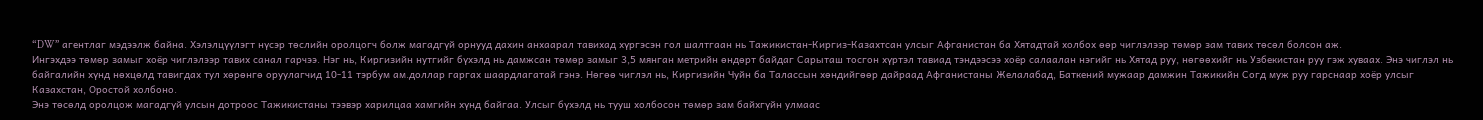“DW” агентлаг мэдээлж байна. Хэлэлцүүлэгт нүсэр төслийн оролцогч болж магадгүй орнууд дахин анхаарал тавихад хүргэсэн гол шалтгаан нь Тажикистан-Киргиз-Казахтсан улсыг Афганистан ба Хятадтай холбох өөр чиглэлээр төмөр зам тавих төсөл болсон аж.
Ингэхдээ төмөр замыг хоёр чиглэлээр тавих санал гарчээ. Нэг нь, Киргизийн нутгийг бүхэлд нь дамжсан төмөр замыг 3,5 мянган метрийн өндөрт байдаг Сарыташ тосгон хүртэл тавиад тэндээсээ хоёр салаалан нэгийг нь Хятад руу, нөгөөхийг нь Узбекистан руу гэж хуваах. Энэ чиглэл нь байгалийн хүнд нөхцөлд тавигдах тул хөрөнгө оруулагчид 10-11 тэрбум ам.доллар гаргах шаардлагатай гэнэ. Нөгөө чиглэл нь, Киргизийн Чуйн ба Талассын хөндийгөөр дайраад Афганистаны Желалабад, Баткений мужаар дамжин Тажикийн Согд муж руу гарснаар хоёр улсыг Казахстан, Оростой холбоно.
Энэ төсөлд оролцож магадгүй улсын дотроос Тажикистаны тээвэр харилцаа хамгийн хүнд байгаа. Улсыг бүхэлд нь тууш холбосон төмөр зам байхгүйн улмаас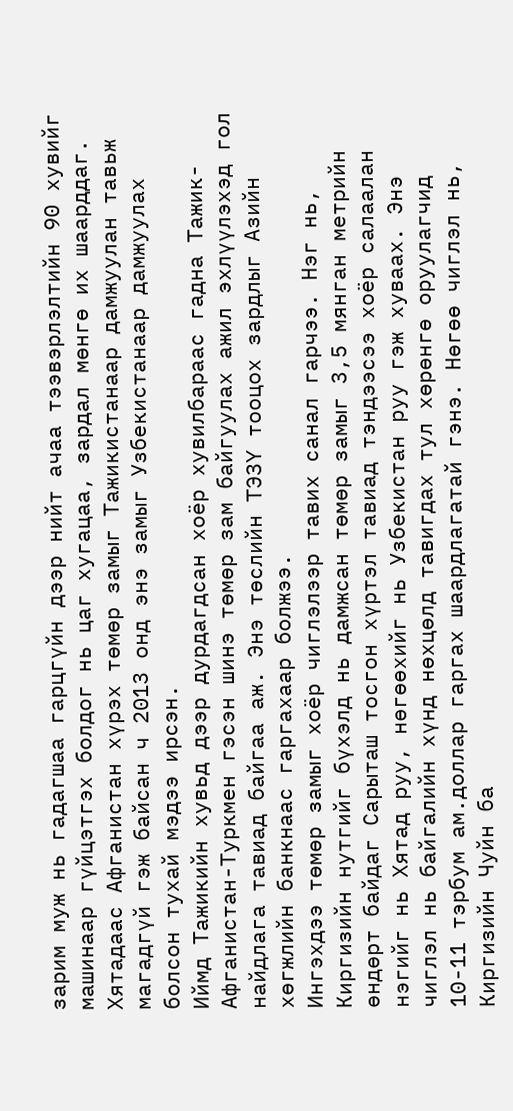зарим муж нь гадагшаа гарцгүйн дээр нийт ачаа тээвэрлэлтийн 90 хувийг машинаар гүйцэтгэх болдог нь цаг хугацаа, зардал мөнгө их шаарддаг. Хятадаас Афганистан хүрэх төмөр замыг Тажикистанаар дамжуулан тавьж магадгүй гэж байсан ч 2013 онд энэ замыг Узбекистанаар дамжуулах болсон тухай мэдээ ирсэн.
Иймд Тажикийн хувьд дээр дурдагдсан хоёр хувилбараас гадна Тажик-Афганистан-Туркмен гэсэн шинэ төмөр зам байгуулах ажил эхлүүлэхэд гол найдлага тавиад байгаа аж. Энэ төслийн ТЭЗҮ тооцох зардлыг Азийн хөгжлийн банкнаас гаргахаар болжээ.
Ингэхдээ төмөр замыг хоёр чиглэлээр тавих санал гарчээ. Нэг нь, Киргизийн нутгийг бүхэлд нь дамжсан төмөр замыг 3,5 мянган метрийн өндөрт байдаг Сарыташ тосгон хүртэл тавиад тэндээсээ хоёр салаалан нэгийг нь Хятад руу, нөгөөхийг нь Узбекистан руу гэж хуваах. Энэ чиглэл нь байгалийн хүнд нөхцөлд тавигдах тул хөрөнгө оруулагчид 10-11 тэрбум ам.доллар гаргах шаардлагатай гэнэ. Нөгөө чиглэл нь, Киргизийн Чуйн ба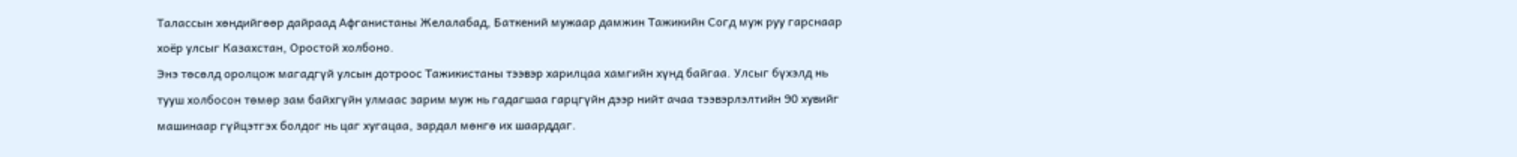Талассын хөндийгөөр дайраад Афганистаны Желалабад, Баткений мужаар дамжин Тажикийн Согд муж руу гарснаар хоёр улсыг Казахстан, Оростой холбоно.
Энэ төсөлд оролцож магадгүй улсын дотроос Тажикистаны тээвэр харилцаа хамгийн хүнд байгаа. Улсыг бүхэлд нь тууш холбосон төмөр зам байхгүйн улмаас зарим муж нь гадагшаа гарцгүйн дээр нийт ачаа тээвэрлэлтийн 90 хувийг машинаар гүйцэтгэх болдог нь цаг хугацаа, зардал мөнгө их шаарддаг.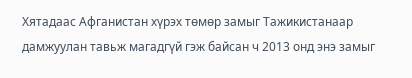Хятадаас Афганистан хүрэх төмөр замыг Тажикистанаар дамжуулан тавьж магадгүй гэж байсан ч 2013 онд энэ замыг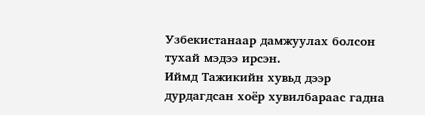Узбекистанаар дамжуулах болсон тухай мэдээ ирсэн.
Иймд Тажикийн хувьд дээр дурдагдсан хоёр хувилбараас гадна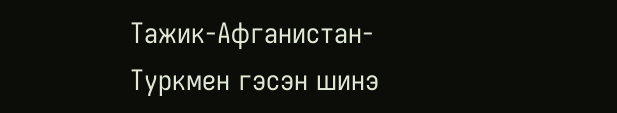Тажик-Афганистан-Туркмен гэсэн шинэ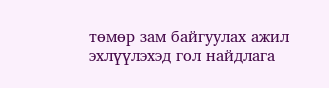төмөр зам байгуулах ажил эхлүүлэхэд гол найдлага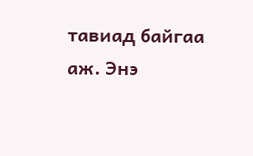тавиад байгаа аж. Энэ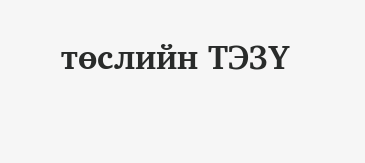төслийн ТЭЗҮ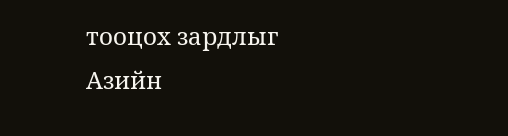тооцох зардлыг Азийн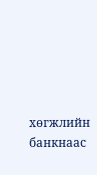хөгжлийн банкнаас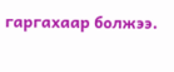гаргахаар болжээ.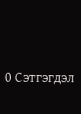0 Сэтгэгдэл